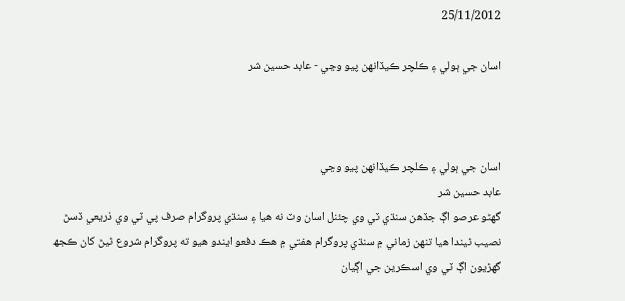25/11/2012

اسان جي ٻولي ۽ ڪلچر ڪيڏانھن پيو وڃي - عابد حسين شر



اسان جي ٻولي ۽ ڪلچر ڪيڏانھن پيو وڃي
عابد حسين شر
گھڻو عرصو اڳ جڏھن سنڌي ٽي وي چئنل اسان وٽ نه ھيا ۽ سنڌي پروگرام صرف پي ٽي وي ذريعي ڏسڻ نصيب ٿيندا ھيا تنھن زماني ۾ سنڌي پروگرام ھفتي ۾ ھڪ دفعو ايندو ھيو ته پروگرام شروع ٿيڻ کان ڪجھ گھڙيون اڳ ٽي وي اسڪرين جي اڳيان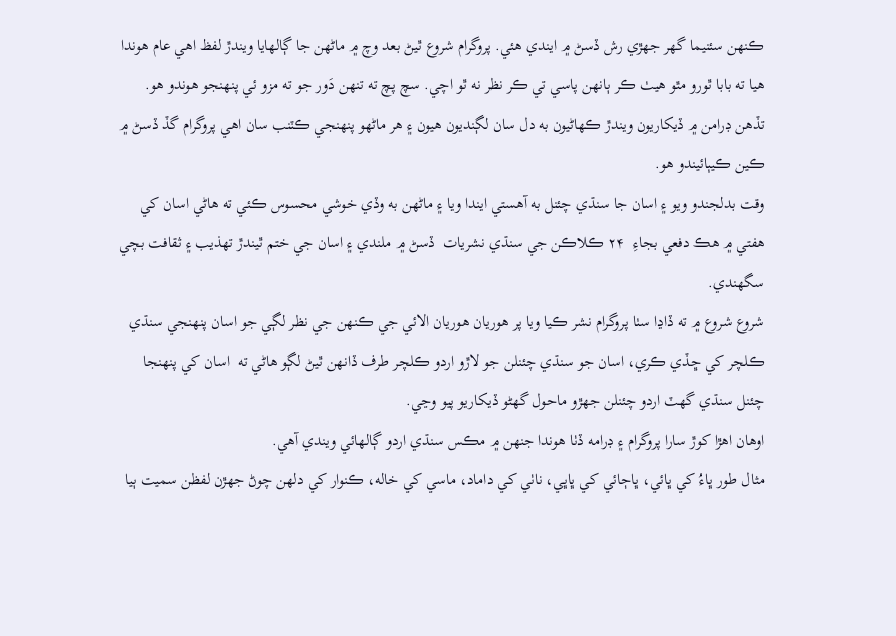ڪنھن سئنيما گھر جھڙي رش ڏسڻ ۾ ايندي ھئي. پروگرام شروع ٿيڻ بعد وچ ۾ ماڻھن جا ڳالھايا ويندڙ لفظ اھي عام ھوندا ھيا ته بابا ٿورو مٿو ھيٺ ڪر ٻانھن پاسي تي ڪر نظر نه ٿو اچي. سچ پچ ته تنھن دَور جو ته مزو ئي پنھنجو ھوندو ھو. تڏھن ڊرامن ۾ ڏيکاريون ويندڙ ڪھاڻيون به دل سان لڳنديون ھيون ۽ ھر ماڻھو پنھنجي ڪٽنب سان اھي پروگرام گڏ ڏسڻ ۾ ڪين ڪيٻائيندو ھو.
وقت بدلجندو ويو ۽ اسان جا سنڌي چئنل به آھستي ايندا ويا ۽ ماڻھن به وڏي خوشي محسوس ڪئي ته ھاڻي اسان کي ھفتي ۾ ھڪ دفعي بجاءِ  ۲۴ ڪلاڪن جي سنڌي نشريات  ڏسڻ ۾ ملندي ۽ اسان جي ختم ٿيندڙ تھذيب ۽ ثقافت بچي سگھندي.
شروع شروع ۾ ته ڏاڍا سٺا پروگرام نشر ڪيا ويا پر ھوريان ھوريان الائي جي ڪنھن جي نظر لڳي جو اسان پنھنجي سنڌي ڪلچر کي ڇڏي ڪري، اسان جو سنڌي چئنلن جو لاڙو اردو ڪلچر طرف ڏانھن ٿيڻ لڳو ھاڻي ته  اسان کي پنھنجا چئنل سنڌي گھٽ اردو چئنلن جھڙو ماحول گھڻو ڏيکاريو پيو وڃي.
اوھان اھڙا کوڙ سارا پروگرام ۽ ڊرامه ڏٺا ھوندا جنھن ۾ مڪس سنڌي اردو ڳالھائي ويندي آھي.
مثال طور ڀاءُ کي ڀائي، ڀاڄائي کي ڀاڀي، ناٺي کي داماد، ماسي کي خاله، ڪنوار کي دلھن چوڻ جھڙن لفظن سميت ٻيا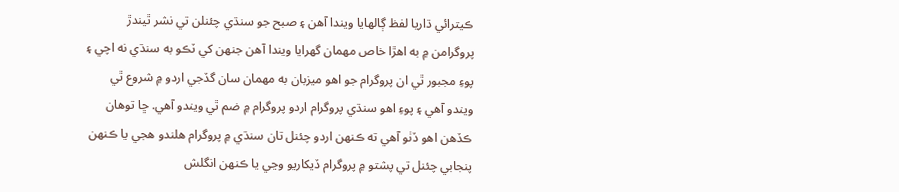ڪيترائي ڌاريا لفظ ڳالھايا ويندا آھن ۽ صبح جو سنڌي چئنلن تي نشر ٿيندڙ پروگرامن ۾ به اھڙا خاص مھمان گھرايا ويندا آھن جنھن کي ٽڪو به سنڌي نه اچي ۽ پوءِ مجبور ٿي ان پروگرام جو اھو ميزبان به مھمان سان گڏجي اردو ۾ شروع ٿي ويندو آھي ۽ پوءِ اھو سنڌي پروگرام اردو پروگرام ۾ ضم ٿي ويندو آھي. ڇا توھان ڪڏھن اھو ڏٺو آھي ته ڪنھن اردو چئنل تان سنڌي ۾ پروگرام ھلندو ھجي يا ڪنھن پنجابي چئنل تي پشتو ۾ پروگرام ڏيکاريو وڃي يا ڪنھن انگلش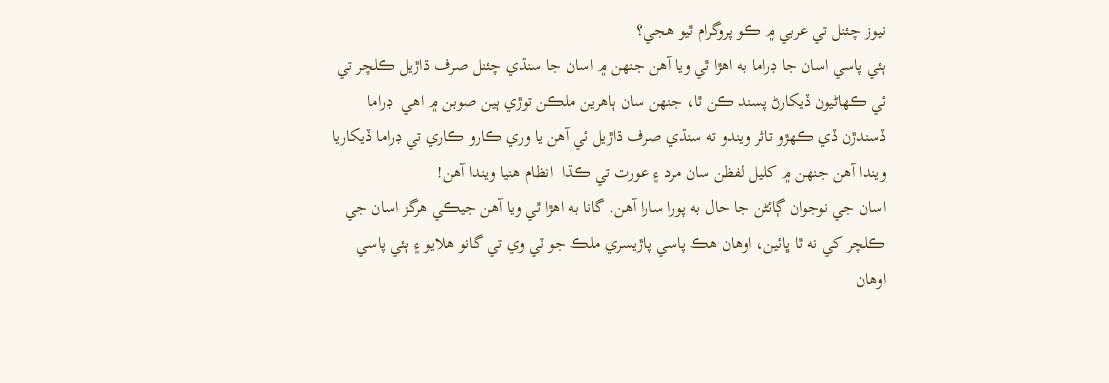نيوز چئنل تي عربي ۾ ڪو پروگرام ٿيو ھجي؟
ٻئي پاسي اسان جا ڊراما به اھڙا ٿي ويا آھن جنھن ۾ اسان جا سنڌي چئنل صرف ڌاڙيل ڪلچر تي ئي ڪھاڻيون ڏيکارڻ پسند ڪن ٿا، جنھن سان ٻاھرين ملڪن توڙي ٻين صوبن ۾ اھي  ڊراما ڏسندڙن ڏي ڪھڙو تاثر ويندو ته سنڌي صرف ڌاڙيل ئي آھن يا وري ڪارو ڪاري تي ڊراما ڏيکاريا ويندا آھن جنھن ۾ کليل لفظن سان مرد ۽ عورت تي ڪڌا  انظام ھنيا ويندا آھن!
اسان جي نوجوان ڳائڻن جا حال به پورا سارا آھن. گانا به اھڙا ٿي ويا آھن جيڪي ھرگز اسان جي ڪلچر کي نه ٿا ڀائين، اوھان ھڪ پاسي پاڙيسري ملڪ جو ٽي وي تي گانو ھلايو ۽ ٻئي پاسي اوھان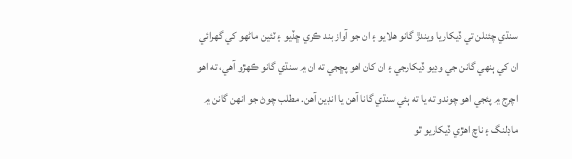سنڌي چئنلن تي ڏيکاريا ويندڙ گانو ھلايو ۽ ان جو آواز بند ڪري ڇڏيو ۽ ٽئين ماڻھو کي گھرائي ان کي ٻنھي گانن جي وڊيو ڏيکارجي ۽ ان کان اھو پڇجي ته ان ۾ سنڌي گانو ڪھڙو آھي، ته اھو اچرج ۾ پئجي اھو چوندو ته يا ته ٻئي سنڌي گانا آھن يا انڊين آھن. مطلب چوڻ جو انھن گانن ۾ ماڊلنگ ۽ ناچ اھڙي ڏيکاريو ٿو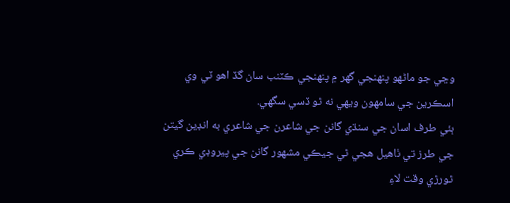وڃي جو ماڻھو پنھنجي گھر ۾ پنھنجي ڪٽنب سان گڏ اھو ٽي وي اسڪرين جي سامھون ويھي نه ٿو ڏسي سگھي.
ٻئي طرف اسان جي سنڌي گانن جي شاعرن جي شاعري به انڊين گيتن جي طرز تي ٺاھيل ھجي ٿي جيڪي مشھور گانن جي پيروڊي ڪري ٿورڙي وقت لاءِ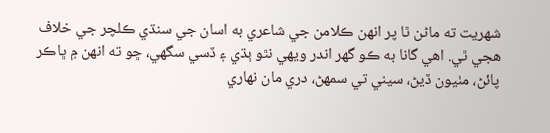شھريت ته ماڻن ٿا پر انھن ڪلامن جي شاعري به اسان جي سنڌي ڪلچر جي خلاف ھجي ٿي. اھي گانا به ڪو گھر اندر ويھي نٿو ٻڌي ۽ ڏسي سگھي، ڇو ته انھن ۾ ڀاڪر پائڻ، مٺيون ڏيڻ، سيني تي سمھڻ، دري مان نھاري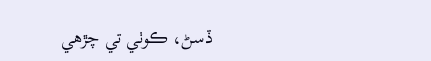ڏسڻ، ڪوٺي تي چڙھي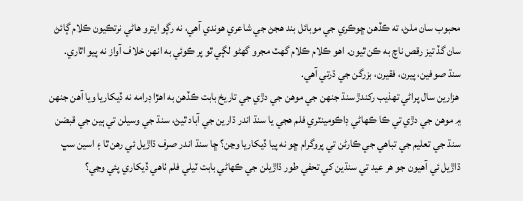محبوب سان ملڻ، ته ڪڏھن ڇوڪري جي موبائل بند ھجڻ جي شاعري ھوندي آھي، نه رڳو ايترو ھاڻي نرتڪيون ڪلام ڳائڻ سان گڏ تيز رقص ناچ به ڪن ٿيون. اھو ڪلام ڪلام گھٽ مجرو گھڻو لڳي ٿو پر ڪوئي به انھن خلاف آواز نه پيو اٿاري.
سنڌ صوفين، پيرن، فقيرن، بزرگن جي ڌرتي آھي.
 ھزارين سال پراڻي تھذيب رکندڙ سنڌ جنھن جي موهن جي دڙي جي تاريخ بابت ڪڏھن به اھڙا ڊرامه نه ڏيکاريا ويا آھن جنھن ۾ موهن جي دڙي تي ڪا ڪھاڻي ڊاڪومينٽري فلم ھجي يا سنڌ اندر ڌارين جي آباد ٿيڻ، سنڌ جي وسيلن تي ٻين جي قبضن سنڌ جي تعليم جي تباھي جي ڪارڻن تي پروگرام ڇو نه پيا ڏيکاريا وڃن؟ ڇا سنڌ اندر صرف ڌاڙيل ئي رھن ٿا ۽ اسين سڀ ڌاڙيل ئي آھيون جو ھر عيد تي سنڌين کي تحفي طور ڌاڙيلن جي ڪھاڻي بابت ٽيلي فلم ٺاھي ڏيکاري پئي وڃي؟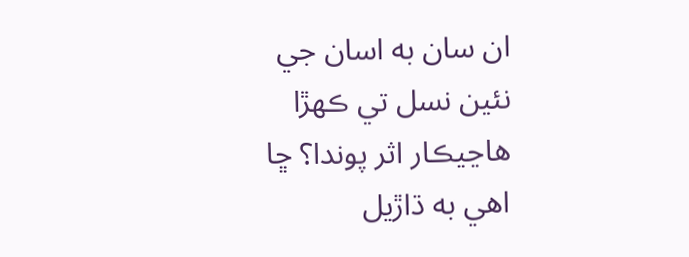ان سان به اسان جي نئين نسل تي ڪھڙا ھاڃيڪار اثر پوندا؟ ڇا اھي به ڌاڙيل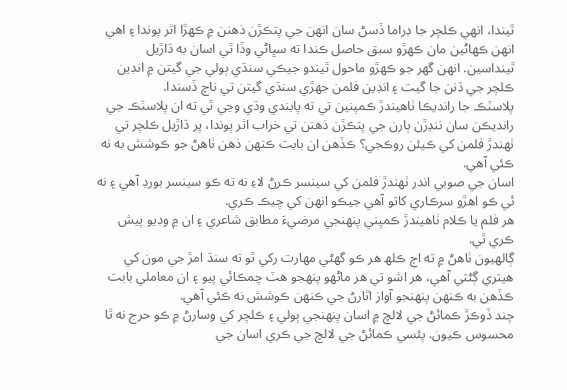ٿيندا، انهي ڪلچر جا ڊراما ڏسڻ سان انھن جي پتڪڙن ذھنن ۾ ڪھڙا اثر پوندا ۽ اھي انھن ڪھاڻين مان ڪھڙو سبق حاصل ڪندا ته سڀاڻي وڏا ٿي اسان به ڌاڙيل ٿينداسين. انھن گھر جو ڪھڙو ماحول ٿيندو جيڪي سنڌي ٻولي جي گيتن ۾ انڊين ڪلچر جي ڌنن جا گيت ۽ انڊين فلمن جھڙي سنڌي گيتن تي ناچ ڏسندا.
پلاسٽڪ جا رانديڪا ٺاھيندڙ ڪمپنين تي ته پابندي وڌي وڃي ٿي ته ان پلاسٽڪ جي رانديڪن سان ننڍڙن ٻارن جي پتڪڙن ذھنن تي خراب اثر پوندا، پر ڌاڙيل ڪلچر تي ٺھندڙ فلمن کي ڪيئن روڪجي؟ ڪڏھن ان بابت ڪنھن ذھن ٺاھڻ جو ڪوشش به نه ڪئي آھي.
اسان جي صوبي اندر ٺھندڙ فلمن کي سينسر ڪرڻ لاءِ نه ته ڪو سينسر بورڊ آھي ۽ نه ئي ڪو اھڙو سرڪاري کاتو آھي جيڪو انھن کي چيڪ ڪري.
ھر فلم يا ڪلام ٺاھيندڙ ڪمپني پنھنجي مرضيءَ مطابق شاعري ۽ ان ۾ وڊيو پيش ڪري ٿي.
ڳالھيون ٺاھڻ ۾ ته اڄ ڪلھ ھر ڪو گھڻي مھارت رکي ٿو ته سنڌ امڙ جي مون کي ھيتري ڳڻتي آھي، ھر اشو تي ھر ماڻھو پنھجو ھٽ چمڪائي پيو ۽ ان معاملي بابت ڪڏھن به ڪنھن پنھنجو آواز اٿارڻ جي ڪنھن ڪوشش نه ڪئي آھي.
چند ڏوڪڙ ڪمائڻ جي لالچ ۾ اسان پنھنجي ٻولي ۽ ڪلچر کي وسارڻ ۾ ڪو حرج نه ٿا محسوس ڪيون. پئسي ڪمائڻ جي لالچ جي ڪري اسان جي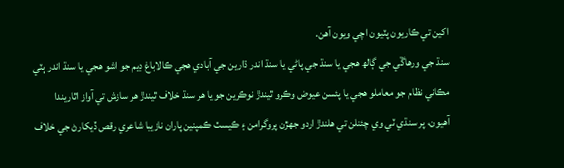اکين تي ڪاريون پٽيون اچي ويون آھن.
سنڌ جي ورھاڱي جي ڳالھ ھجي يا سنڌ جي پاڻي يا سنڌ اندر ڌارين جي آبادي ھجي ڪالاباغ ڊيم جو اشو ھجي يا سنڌ اندر ٻٽي مڪاني نظام جو معاملو ھجي يا پئسن عيوض وڪرو ٿيندڙ نوڪرين جو يا ھر سنڌ خلاف ٿيندڙ ھر سازش تي آواز اٿاريندا آھيون، پر سنڌي ٽي وي چئنلن تي ھلندڙ اردو جھڙن پروگرامن ۽ ڪيسٽ ڪمپنين پاران نازيبا شاعري رقص ڏيکارڻ جي خلاف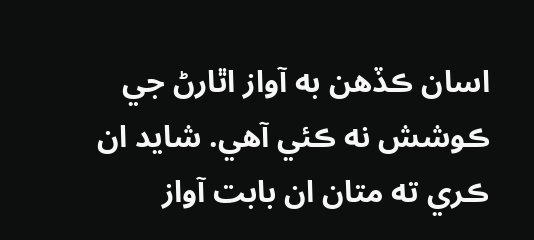اسان ڪڏھن به آواز اٿارڻ جي ڪوشش نه ڪئي آھي. شايد ان ڪري ته متان ان بابت آواز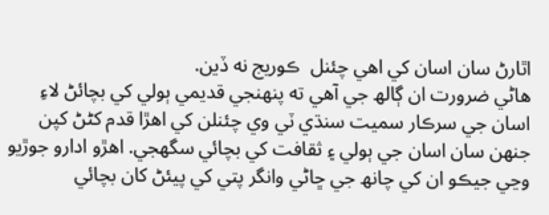اٿارڻ سان اسان کي اھي چئنل  ڪوريج نه ڏين.
ھاڻي ضرورت ان ڳالھ جي آھي ته پنھنجي قديمي ٻولي کي بچائڻ لاءِ اسان جي سرڪار سميت سنڌي ٽي وي چئنلن کي اھڙا قدم کڻڻ کپن جنھن سان اسان جي ٻولي ۽ ثقافت کي بچائي سگھجي. اھڙو ادارو جوڙيو وڃي جيڪو ان کي چانھ جي ڇاڻي وانگر پتي کي پيئڻ کان بچائي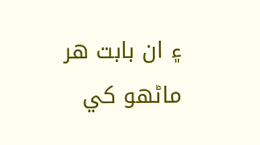۽ ان بابت ھر ماڻھو کي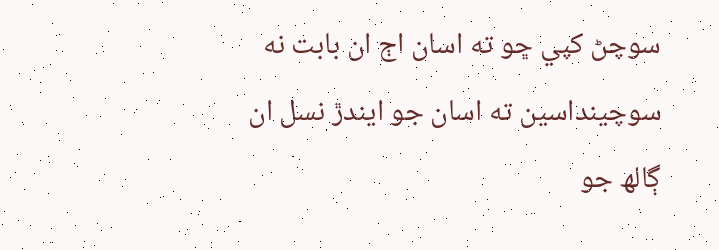سوچڻ کپي ڇو ته اسان اڄ ان بابت نه سوچينداسين ته اسان جو ايندڙ نسل ان ڳالھ جو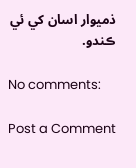ذميوار اسان کي ئي ڪندو.

No comments:

Post a Comment